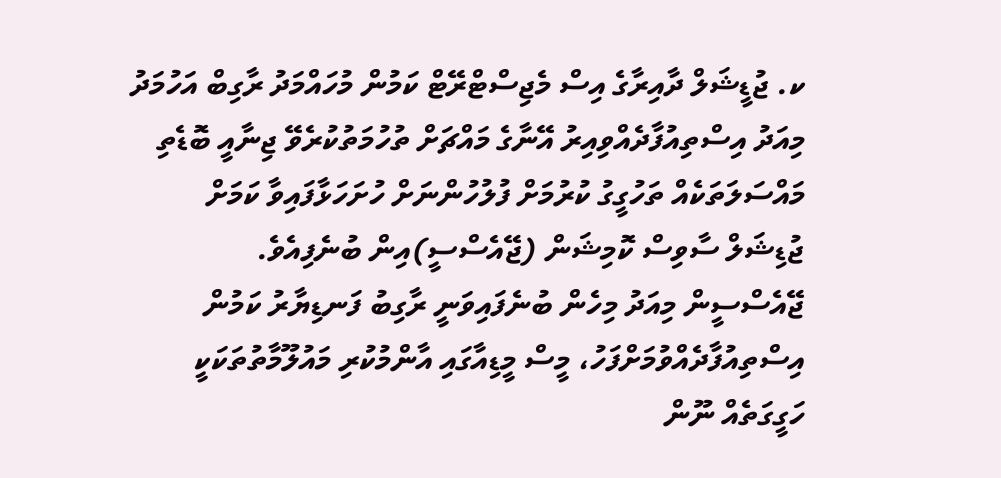ކ. ޖުޑީޝަލް ދާއިރާގެ އިސް މެޖިސްޓްރޭޓް ކަމުން މުހައްމަދު ރާގިބް އަހުމަދު މިއަދު އިސްތިއުފާދެއްވިއިރު އޭނާގެ މައްޗަށް ތުހުމަތުކުރެވޭ ޖިނާއީ ބޮޑެތި މައްސަލަތަކެއް ތަހުގީގު ކުރުމަށް ފުލުހުންނަށް ހުށަހަޅާފައިވާ ކަމަށް ޖުޑިޝަލް ސާވިސް ކޮމިޝަން (ޖޭއެސްސީ)އިން ބުނެފިއެވެ.
ޖޭއެސްސީން މިއަދު މިހެން ބުނެފައިވަނީ ރާގިބު ފަނޑިޔާރު ކަމުން އިސްތިއުފާދެއްވުމަށްފަހު، މީސް މީޑިއާގައި އާންމުކުރި މައުލޫމާތުތަކަކީ ހަގީގަތެއް ނޫން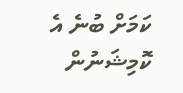ކަމަށް ބުނެ އެ ކޮމިޝަނުން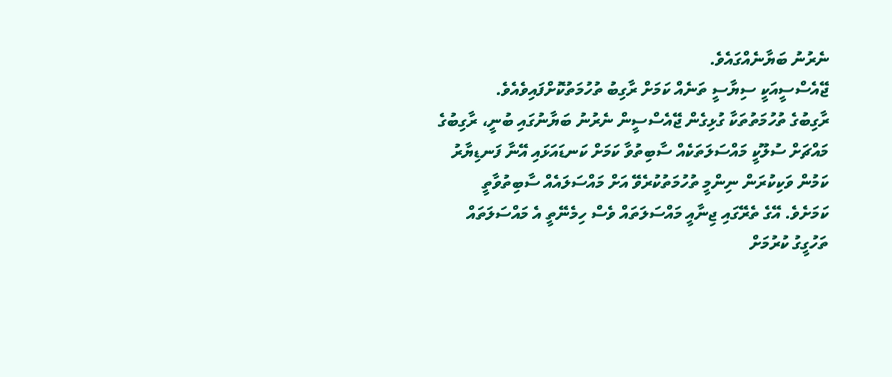ނެރުނު ބަޔާނެއްގައެވެ.
ޖޭއެސްސީއަކީ ސިޔާސީ ތަނެއް ކަމަށް ރާގިބު ތުހުމަތުކޮށްފައިވެއެވެ.
ރާގިބުގެ ތުހުމަތުތަކާ ގުޅިގެން ޖޭއެސްސީން ނެރުނު ބަޔާނުގައި ބުނީ، ރާގިބުގެ މައްޗަށް ސުލޫކީ މައްސަލަތަކެއް ސާބިތުވާ ކަމަށް ކަނޑައަޅައި އޭނާ ފަނޑިޔާރު ކަމުން ވަކިކުރަން ނިންމީ ތުހުމަތުކުރެވޭ އަށް މައްސަލައެއް ސާބިތުވާތީ ކަމަށެވެ. އޭގެ ތެރޭގައި ޖިނާއީ މައްސަލަތައް ވެސް ހިމެނޭތީ އެ މައްސަލަތައް ތަހުގީގު ކުރުމަށް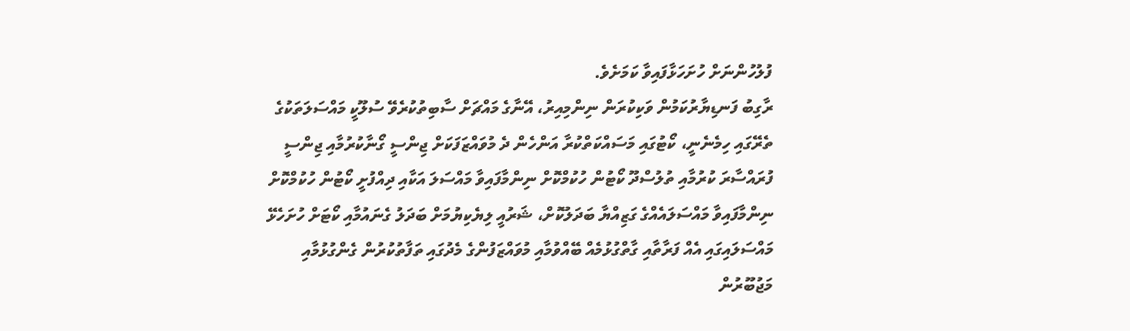ފުލުހުންނަށް ހުށަހަޅާފައިވާ ކަމަށެވެ.
ރާގިބު ފަނޑިޔާރުކަމުން ވަކިކުރަން ނިންމިއިރު، އޭނާގެ މައްޗަށް ސާބިތުކުރެވޭ ސުލޫކީ މައްސަލަތަކުގެ ތެރޭގައި ހިމެނެނީ، ކޯޓުގައި މަސައްކަތްކުރާ އަންހެން ދެ މުވައްޒަފަކަށް ޖިންސީ ގޯނާކުރުމާއި ޖިންސީ ފުރައްސާރަ ކުރުމާއި ތުލުސްދޫ ކޯޓުން ހުކުމްކޮށް ނިންމާފައިވާ މައްސަލަ އަކާއި ދިއްފުށީ ކޯޓުން ހުކުމްކޮށް ނިންމާފައިވާ މައްސަލައެއްގެ ގަޒިއްޔާ ބަދަލުކޮށް، ޝަރުއީ ލިޔެކިޔުމަށް ބަދަލު ގެނައުމާއި ކޯޓަށް ހުށަހެޅޭ މައްސަލައިގައި އެއް ފަރާތާއި ގާތްގުޅުމެއް ބޭއްވުމާއި މުވައްޒަފުންގެ މެދުގައި ތަފާތުކުރުން ގެންގުޅުމާއި މަޖުބޫރުން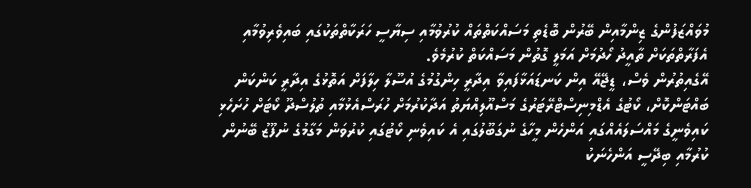މުވައްޒަފުންގެ ޒިންމާއިން ބޭރުން ބޮޑެތި މަސައްކަތްތައް ކުރުވުމާއި ސިޔާސީ ހަރަކާތްތަކުގައި ބައިވެރިވުމާއި އެފަރާތްތަކަށް ތާއީދު ހޯދުމަށް އަމަލީ ގޮތުން މަސައްކަތް ކުރުމެވެ.
އޭގެއިތުރުން ވެސް، ޑީޖޭއޭ އިން ކަނޑައަޅާފައިވާ އިދާރީ ހިންގުމުގެ އުސޫލާ ހިލާފަށް އަތޮޅުގެ އިދާރީ ކަންކަން ބައްޓަންކޮށް، ކޯޓުގެ އެޑްމިނިސްޓްރޭޓަރުގެ މަސްއޫލިއްޔަތު އަދާކުރުމަށް ހުރަސްއެޅުމާއި ތުލުސްދޫ ކޯޓަށް ހުށަހެޅި ކައިވެނީގެ މައްސަލައެއްގައި އަންހެން މީހާގެ ނުގަބޫލުގައި އެ ކައިވެނި ކޯޓުގައި ކުރުވަން މަގާމުގެ ނުފޫޒު ބޭނުން ކުރުމާއި ބިދޭސީ އަންހެނަކު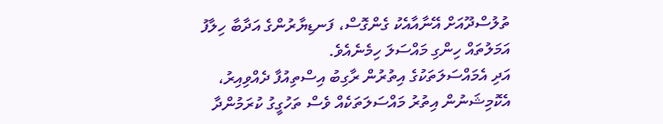ތުލުސްދޫއަށް އޭނާއާއެކު ގެންގޮސް، ފަނޑިޔާރުންގެ އަދާބާ ހިލާފު އަމަލުތައް ހިންގި މައްސަލަ ހިމެނެއެވެ.
އަދި އެމައްސަލަތަކުގެ އިތުރުން ރާގިބު އިސްތިއުފާ ދެއްވިއިރު، އެކޮމިޝަނުން އިތުރު މައްސަލަތަކެއް ވެސް ތަހުގީގު ކުރަމުންދާ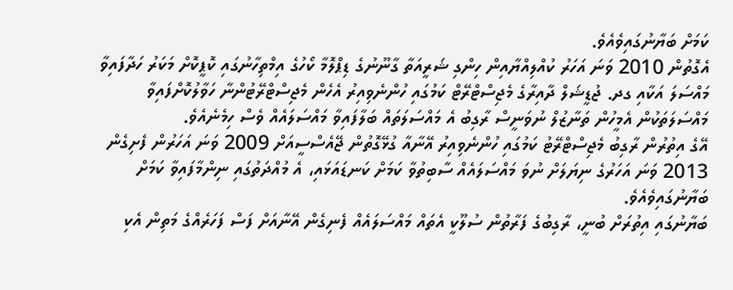ކަމަށް ބަޔާނުގައިވެއެވެ.
އެގޮތުން 2010 ވަނަ އަހަރު ކުއްލިއްޔާއިން ހިންގި ޝަރީއަތާ ގާނޫނުގެ ޑިޕްލޮމާ ކޯހުގެ އިމްތިހާނުގައި ކޮޕީކޮށް މަކަރު ހަދާފައިވާ މައްސަލަ އަކާއި ގދ. ޖުޑީޝަލް ދާއިރާގެ މެޖިސްޓްރޭޓް ކަމުގައި ހުންނެވިއިރު އެހެން މެޖިސްޓްރޭޓުންނާ ހަވާލުކޮށްފައިވާ މައްސަލަތަކުން އެމީހުން ތަނާޒުލް ނުވަނީސް ރާގިބު އެ މައްސަލަތައް ބަލާފައިވާ މައްސަލައެއް ވެސް ހިމެނެއެވެ.
އޭގެ އިތުރުން ރާގިބު މެޖިސްޓްރޭޓު ކަމުގައި ހުންނެވިއިރު އޭނާއާ ގުޅޭގޮތުން ޖޭއެސްސީއަށް 2009 ވަނަ އަހަރުން ފެށިގެން 2013 ވަނަ އަހަރުގެ ނިޔަލަށް ނުވަ މައްސަލައެއް ސާބިތުވާ ކަމަށް ކަނޑައަޅައި، އެ މުއްދަތުގައި ނިންމާފައިވާ ކަމަށް ބަޔާނުގައިވެއެވެ.
ބަޔާނުގައި އިތުރަށް ބުނީ، ރާގިބުގެ ފަރާތުން ސުލޫކީ އެތައް މައްސަލައެއް ފެނިގެން އޭނާއަށް ފަސް ފަހަރެއްގެ މަތިން އެކި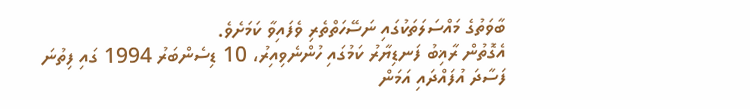ބާވަތުގެ މައްސަލަތަކުގައި ނަސޭހަތްތެރި ވެފައިވާ ކަމަށެވެ.
އެގޮތުން ރާޣިބު ފަނޑިޔާރު ކަމުގައި ހުންނެވިއިރު، 10 ޑިސެންބަރު 1994 ގައި ފިތުނަ ފަސާދަ އުފައްދައި އަމަން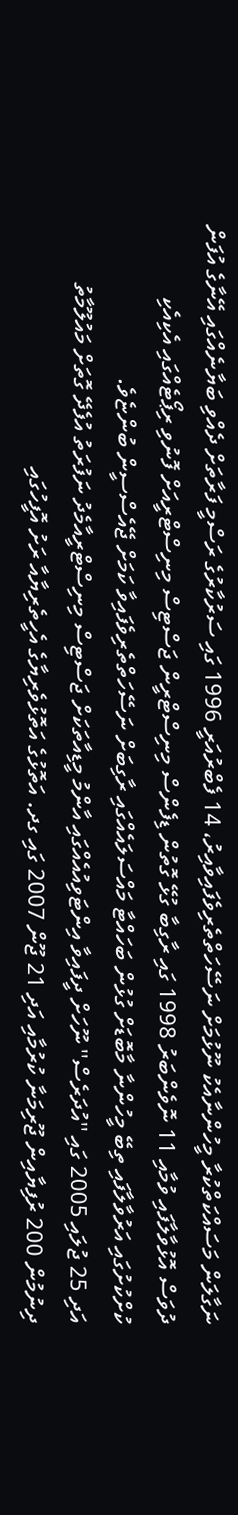ނަގާލަން މަސައްކަތްކުރާ މީހުންނާއެކު ނޫޅުމަށް ނަސޭހަތްތެރިވެފައިވާއިރު، 14 ފެބްރުއަރީ 1996 ގައި ސަރުކާރުގެ ރަސްމީ ފަރާތަށް ދެއްވި ބަޔާނެއްގައި އޭނާގެ އުފަން ދުވަސް އޮޅުވާލާފައި ވުމާއި 11 ނޮވެންބަރު 1998 ގައި ރާގިބާ ގުޅޭ ގޮތުން ޑިފެންސް މިނިސްޓްރީން ޖަސްޓިސް މިނިސްޓްރީއަށް ފޮނުވި ރިޕޯޓެއްގައި އެކިއެކި ކުށްކުށުގައި އަރުވާލާފައި ތިބޭ މީހުންނާ މާބޮޑަށް ގުޅުން ބަހައްޓާ މައްސަލައެއްގައި ރާގިބަށް ނަސޭހަތްތެރިވެފައިވާ ކަމަށް ޖޭއެސްސީން ބުންޏެވެ.
އަދި 25 ޖުލައި 2005 ގައި ''އުދަރެސް'' ނޫހަށް ދީފައިވާ އިންޓަވިއުއެއްގައި އާންމު މީޑިއާތަކަށް ޖަސްޓިސް މިނިސްޓްރީއާމެދު ނަފުރަތު އުފެދޭ ގޮތަށް މައުލޫމާތު ދިނުމުން 200 ރުފިޔާއިން ޖޫރިމަނާ ކުރުމާއި އަދި 21 ޖޫން 2007 ގައި ގދ. އަތޮޅުގެ އަތޮޅުވެރިޔާގެ އެހީތެރިޔާއާ ރަށު އޮފީހުގައި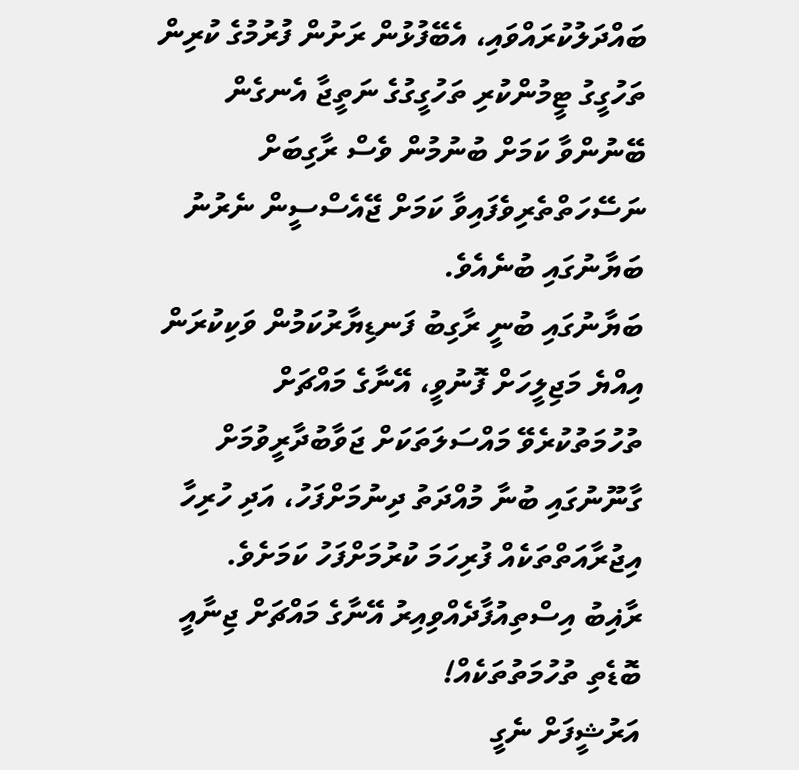ބައްދަލުކުރައްވައި، އެބޭފުޅުން ރަށުން ފުރުމުގެ ކުރިން ތަހުގީގު ޓީމުންކުރި ތަހުގީގުގެ ނަތީޖާ އެނގެން ބޭނުންވާ ކަމަށް ބުނުމުން ވެސް ރާގިބަށް ނަސޭހަތްތެރިވެފައިވާ ކަމަށް ޖޭއެސްސީން ނެރުނު ބަޔާނުގައި ބުނެއެވެ.
ބަޔާނުގައި ބުނީ ރާގިބު ފަނޑިޔާރުކަމުން ވަކިކުރަން އިއްޔެ މަޖިލީހަށް ފޮނުވީ، އޭނާގެ މައްޗަށް ތުހުމަތުކުރެވޭ މައްސަލަތަކަށް ޖަވާބުދާރީވުމަށް ގާނޫނުގައި ބުނާ މުއްދަތު ދިނުމަށްފަހު، އަދި ހުރިހާ އިޖުރާއަތްތަކެއް ފުރިހަމަ ކުރުމަށްފަހު ކަމަށެވެ.
ރާޣިބު އިސްތިއުފާދެއްވިއިރު އޭނާގެ މައްޗަށް ޖިނާއީ ބޮޑެތި ތުހުމަތުތަކެއް!
އަރުޝީފަށް ނެގީ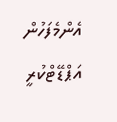އެންމެފަހުން އަޕްޑޭޓްކުރީ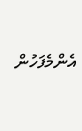އެންމެފަހުން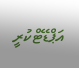އަޕްޑޭޓްކުރީ